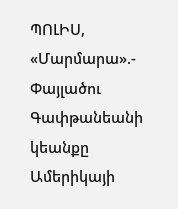ՊՈԼԻՍ, «Մարմարա».- Փայլածու Գափթանեանի կեանքը Ամերիկայի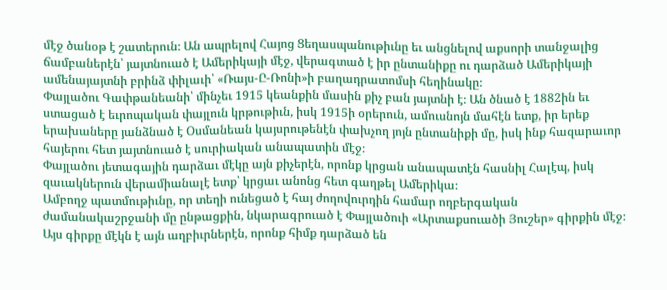մէջ ծանօթ է շատերուն։ Ան ապրելով Հայոց Ցեղասպանութիւնը եւ անցնելով աքսորի տանջալից ճամբաներէն՝ յայտնուած է Ամերիկայի մէջ, վերագտած է իր ընտանիքը ու դարձած Ամերիկայի ամենայայտնի բրինձ փիլաւի՝ «Ռայս-Ը-Ռոնի»ի բաղադրատոմսի հեղինակը։
Փայլածու Գափթանեանի՝ մինչեւ 1915 կեանքին մասին քիչ բան յայտնի է։ Ան ծնած է 1882ին եւ ստացած է եւրոպական փայլուն կրթութիւն, իսկ 1915ի օրերուն, ամուսնոյն մահէն ետք, իր երեք երախաները յանձնած է Օսմանեան կայսրութենէն փախչող յոյն ընտանիքի մը, իսկ ինք հազարաւոր հայերու հետ յայտնուած է սուրիական անապատին մէջ։
Փայլածու յետագային դարձաւ մէկը այն քիչերէն, որոնք կրցան անապատէն հասնիլ Հալէպ, իսկ զաւակներուն վերամիանալէ ետք՝ կրցաւ անոնց հետ գաղթել Ամերիկա։
Ամբողջ պատմութիւնը, որ տեղի ունեցած է հայ ժողովուրդին համար ողբերգական ժամանակաշրջանի մը ընթացքին, նկարագրուած է Փայլածուի «Արտաքսուածի Յուշեր» գիրքին մէջ։ Այս գիրքը մէկն է այն աղբիւրներէն, որոնք հիմք դարձած են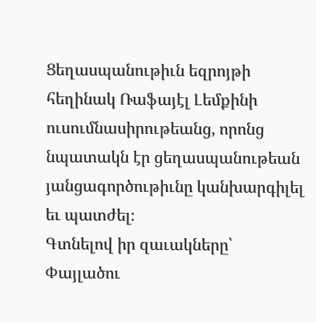Ցեղասպանութիւն եզրոյթի հեղինակ Ռաֆայէլ Լեմքինի ուսումնասիրութեանց, որոնց նպատակն էր ցեղասպանութեան յանցագործութիւնը կանխարգիլել եւ պատժել։
Գտնելով իր զաւակները՝ Փայլածու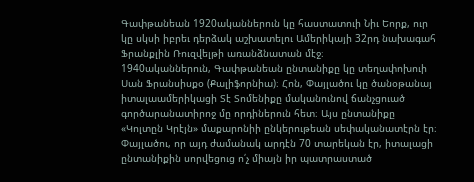Գափթանեան 1920ականներուն կը հաստատուի Նիւ Եորք, ուր կը սկսի իբրեւ դերձակ աշխատելու Ամերիկայի 32րդ նախագահ Ֆրանքլին Ռուզվելթի առանձնատան մէջ։
1940ականներուն, Գափթանեան ընտանիքը կը տեղափոխուի Սան Ֆրանսիսքօ (Քալիֆորնիա)։ Հոն, Փայլածու կը ծանօթանայ իտալաամերիկացի Տէ Տոմենիքը մականունով ճանչցուած գործարանատիրոջ մը որդիներուն հետ։ Այս ընտանիքը «Կոլտըն Կրէյն» մաքարոնիի ընկերութեան սեփականատէրն էր։ Փայլածու, որ այդ ժամանակ արդէն 70 տարեկան էր, իտալացի ընտանիքին սորվեցուց ո՛չ միայն իր պատրաստած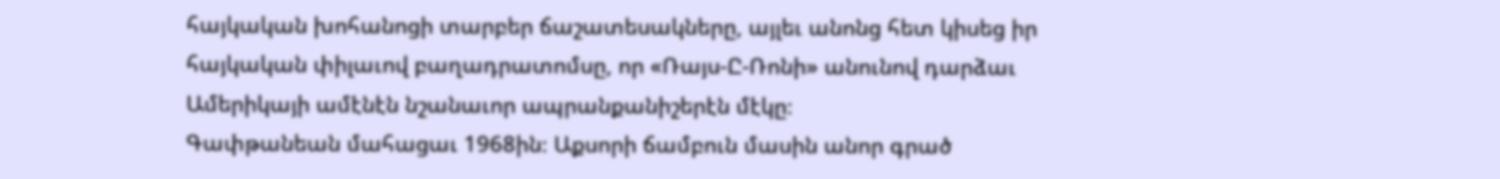հայկական խոհանոցի տարբեր ճաշատեսակները, այլեւ անոնց հետ կիսեց իր հայկական փիլաւով բաղադրատոմսը, որ «Ռայս-Ը-Ռոնի» անունով դարձաւ Ամերիկայի ամէնէն նշանաւոր ապրանքանիշերէն մէկը։
Գափթանեան մահացաւ 1968ին։ Աքսորի ճամբուն մասին անոր գրած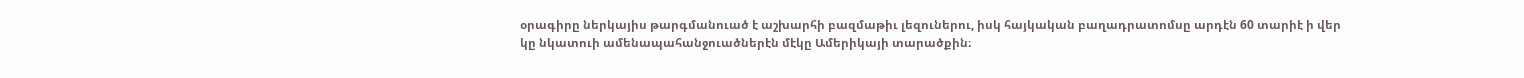օրագիրը ներկայիս թարգմանուած է աշխարհի բազմաթիւ լեզուներու, իսկ հայկական բաղադրատոմսը արդէն 60 տարիէ ի վեր կը նկատուի ամենապահանջուածներէն մէկը Ամերիկայի տարածքին։